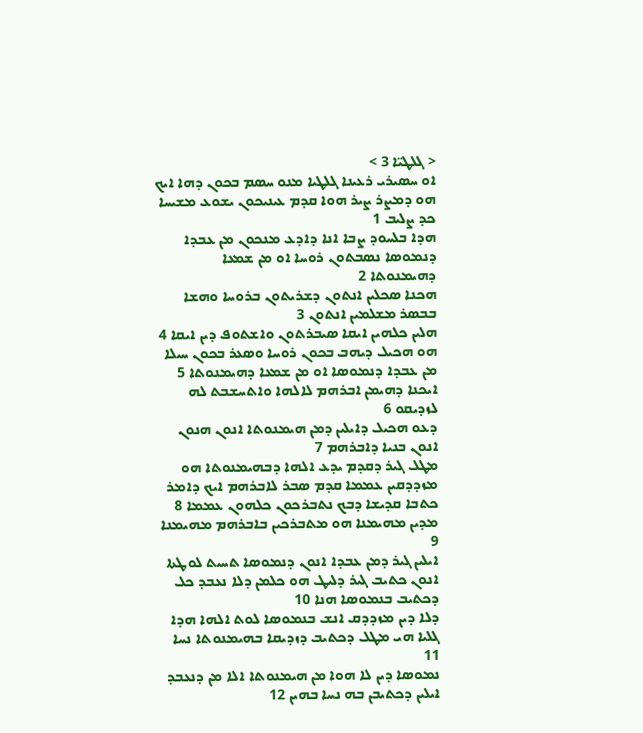< ܓܠܛܝ̈ܐ 3 >
ܐܘ ܚܤܝܪܝ ܪܥܝܢܐ ܓܠܛܝܐ ܡܢܘ ܚܤܡ ܒܟܘܢ ܕܗܐ ܐܝܟ ܗܘ ܕܡܨܪ ܨܝܪ ܗܘܐ ܩܕܡ ܥܝܢܝܟܘܢ ܝܫܘܥ ܡܫܝܚܐ ܟܕ ܨܠܝܒ 1
ܗܕܐ ܒܠܚܘܕ ܨܒܐ ܐܢܐ ܕܐܕܥ ܡܢܟܘܢ ܡܢ ܥܒܕܐ ܕܢܡܘܤܐ ܢܤܒܬܘܢ ܪܘܚܐ ܐܘ ܡܢ ܫܡܥܐ ܕܗܝܡܢܘܬܐ 2
ܗܟܢܐ ܤܟܠܝܢ ܐܢܬܘܢ ܕܫܪܝܬܘܢ ܒܪܘܚܐ ܘܗܫܐ ܒܒܤܪ ܡܫܠܡܝܢ ܐܢܬܘܢ 3
ܗܠܝܢ ܟܠܗܝܢ ܐܝܩܐ ܤܝܒܪܬܘܢ ܘܐܫܬܘܦ ܕܝܢ ܐܝܩܐ 4
ܗܘ ܗܟܝܠ ܕܝܗܒ ܒܟܘܢ ܪܘܚܐ ܘܤܥܪ ܒܟܘܢ ܚܝܠܐ ܡܢ ܥܒܕܐ ܕܢܡܘܤܐ ܐܘ ܡܢ ܫܡܥܐ ܕܗܝܡܢܘܬܐ 5
ܐܝܟܢܐ ܕܗܝܡܢ ܐܒܪܗܡ ܠܐܠܗܐ ܘܐܬܚܫܒܬ ܠܗ ܠܙܕܝܩܘ 6
ܕܥܘ ܗܟܝܠ ܕܐܝܠܝܢ ܕܡܢ ܗܝܡܢܘܬܐ ܐܢܘܢ ܗܢܘܢ ܐܢܘܢ ܒܢܝܐ ܕܐܒܪܗܡ 7
ܡܛܠ ܓܝܪ ܕܩܕܡ ܝܕܥ ܐܠܗܐ ܕܒܗܝܡܢܘܬܐ ܗܘ ܡܙܕܕܩܝܢ ܥܡܡܐ ܩܕܡ ܤܒܪ ܠܐܒܪܗܡ ܐܝܟ ܕܐܡܪ ܟܬܒܐ ܩܕܝܫܐ ܕܒܟ ܢܬܒܪܟܘܢ ܟܠܗܘܢ ܥܡܡܐ 8
ܡܕܝܢ ܡܗܝܡܢܐ ܗܘ ܡܬܒܪܟܝܢ ܒܐܒܪܗܡ ܡܗܝܡܢܐ 9
ܐܝܠܝܢ ܓܝܪ ܕܡܢ ܥܒܕܐ ܐܢܘܢ ܕܢܡܘܤܐ ܬܚܝܬ ܠܘܛܬܐ ܐܢܘܢ ܟܬܝܒ ܓܝܪ ܕܠܝܛ ܗܘ ܟܠܡܢ ܕܠܐ ܢܥܒܕ ܟܠ ܕܟܬܝܒ ܒܢܡܘܤܐ ܗܢܐ 10
ܕܠܐ ܕܝܢ ܡܙܕܕܩ ܐܢܫ ܒܢܡܘܤܐ ܠܘܬ ܐܠܗܐ ܗܕܐ ܓܠܝܐ ܗܝ ܡܛܠ ܕܟܬܝܒ ܕܙܕܝܩܐ ܒܗܝܡܢܘܬܐ ܢܚܐ 11
ܢܡܘܤܐ ܕܝܢ ܠܐ ܗܘܐ ܡܢ ܗܝܡܢܘܬܐ ܐܠܐ ܡܢ ܕܢܥܒܕ ܐܝܠܝܢ ܕܟܬܝܒܢ ܒܗ ܢܚܐ ܒܗܝܢ 12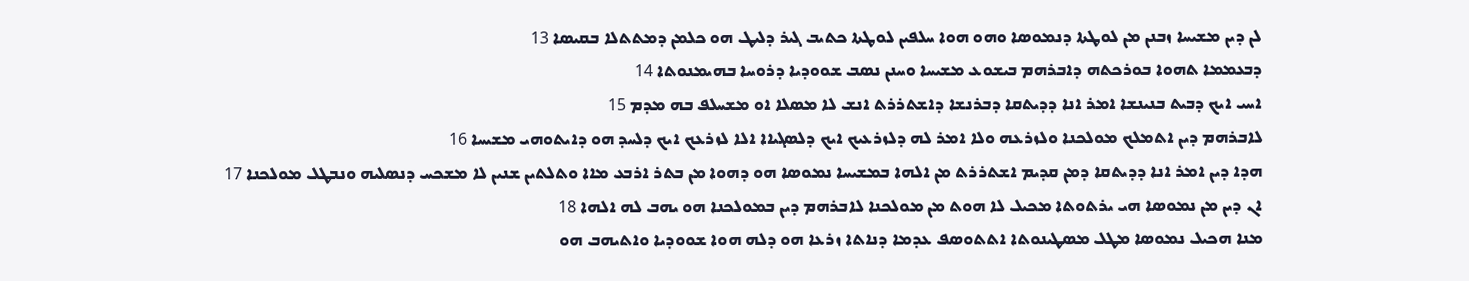ܠܢ ܕܝܢ ܡܫܝܚܐ ܙܒܢܢ ܡܢ ܠܘܛܬܐ ܕܢܡܘܤܐ ܘܗܘ ܗܘܐ ܚܠܦܝܢ ܠܘܛܬܐ ܟܬܝܒ ܓܝܪ ܕܠܝܛ ܗܘ ܟܠܡܢ ܕܡܬܬܠܐ ܒܩܝܤܐ 13
ܕܒܥܡܡܐ ܬܗܘܐ ܒܘܪܟܬܗ ܕܐܒܪܗܡ ܒܝܫܘܥ ܡܫܝܚܐ ܘܚܢܢ ܢܤܒ ܫܘܘܕܝܐ ܕܪܘܚܐ ܒܗܝܡܢܘܬܐ 14
ܐܚܝ ܐܝܟ ܕܒܝܬ ܒܢܝܢܫܐ ܐܡܪ ܐܢܐ ܕܕܝܬܩܐ ܕܒܪܢܫܐ ܕܐܫܬܪܪܬ ܐܢܫ ܠܐ ܡܤܠܐ ܐܘ ܡܫܚܠܦ ܒܗ ܡܕܡ 15
ܠܐܒܪܗܡ ܕܝܢ ܐܬܡܠܟ ܡܘܠܟܢܐ ܘܠܙܪܥܗ ܘܠܐ ܐܡܪ ܠܗ ܕܠܙܪܥܝܟ ܐܝܟ ܕܠܤܓܝܐܐ ܐܠܐ ܠܙܪܥܟ ܐܝܟ ܕܠܚܕ ܗܘ ܕܐܝܬܘܗܝ ܡܫܝܚܐ 16
ܗܕܐ ܕܝܢ ܐܡܪ ܐܢܐ ܕܕܝܬܩܐ ܕܡܢ ܩܕܝܡ ܐܫܬܪܪܬ ܡܢ ܐܠܗܐ ܒܡܫܝܚܐ ܢܡܘܤܐ ܗܘ ܕܗܘܐ ܡܢ ܒܬܪ ܐܪܒܥ ܡܐܐ ܘܬܠܬܝܢ ܫܢܝܢ ܠܐ ܡܫܟܚ ܕܢܤܠܝܗ ܘܢܒܛܠ ܡܘܠܟܢܐ 17
ܐܢ ܕܝܢ ܡܢ ܢܡܘܤܐ ܗܝ ܝܪܬܘܬܐ ܡܟܝܠ ܠܐ ܗܘܬ ܡܢ ܡܘܠܟܢܐ ܠܐܒܪܗܡ ܕܝܢ ܒܡܘܠܟܢܐ ܗܘ ܝܗܒ ܠܗ ܐܠܗܐ 18
ܡܢܐ ܗܟܝܠ ܢܡܘܤܐ ܡܛܠ ܡܤܛܝܢܘܬܐ ܐܬܬܘܤܦ ܥܕܡܐ ܕܢܐܬܐ ܙܪܥܐ ܗܘ ܕܠܗ ܗܘܐ ܫܘܘܕܝܐ ܘܐܬܝܗܒ ܗܘ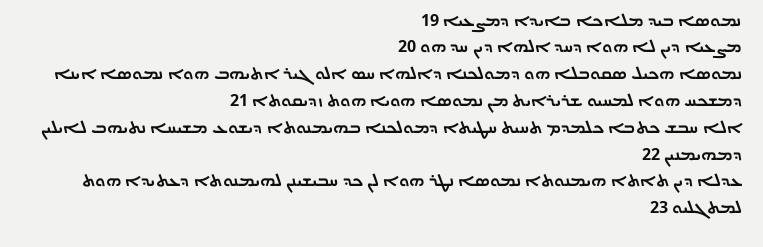ܢܡܘܤܐ ܒܝܕ ܡܠܐܟܐ ܒܐܝܕܐ ܕܡܨܥܝܐ 19
ܡܨܥܝܐ ܕܝܢ ܠܐ ܗܘܐ ܕܚܕ ܐܠܗܐ ܕܝܢ ܚܕ ܗܘ 20
ܢܡܘܤܐ ܗܟܝܠ ܤܩܘܒܠܐ ܗܘ ܕܡܘܠܟܢܐ ܕܐܠܗܐ ܚܤ ܐܠܘ ܓܝܪ ܐܬܝܗܒ ܗܘܐ ܢܡܘܤܐ ܐܝܢܐ ܕܡܫܟܚ ܗܘܐ ܠܡܚܝܘ ܫܪܝܪܐܝܬ ܡܢ ܢܡܘܤܐ ܗܘܝܐ ܗܘܬ ܙܕܝܩܘܬܐ 21
ܐܠܐ ܚܒܫ ܟܬܒܐ ܟܠܡܕܡ ܬܚܝܬ ܚܛܝܬܐ ܕܡܘܠܟܢܐ ܒܗܝܡܢܘܬܐ ܕܝܫܘܥ ܡܫܝܚܐ ܢܬܝܗܒ ܠܐܝܠܝܢ ܕܡܗܝܡܢܝܢ 22
ܥܕܠܐ ܕܝܢ ܬܐܬܐ ܗܝܡܢܘܬܐ ܢܡܘܤܐ ܢܛܪ ܗܘܐ ܠܢ ܟܕ ܚܒܝܫܝܢܢ ܠܗܝܡܢܘܬܐ ܕܥܬܝܕܐ ܗܘܬ ܠܡܬܓܠܝܘ 23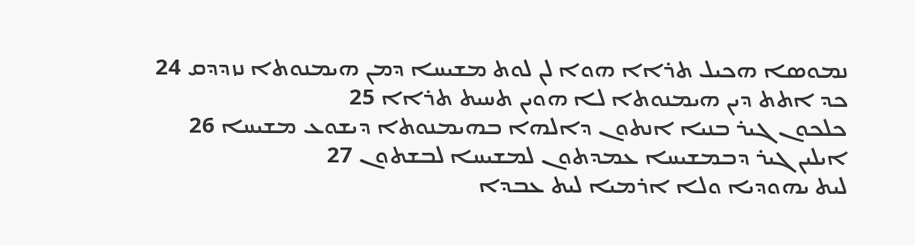ܢܡܘܤܐ ܗܟܝܠ ܬܪܐܐ ܗܘܐ ܠܢ ܠܘܬ ܡܫܝܚܐ ܕܡܢ ܗܝܡܢܘܬܐ ܢܙܕܕܩ 24
ܟܕ ܐܬܬ ܕܝܢ ܗܝܡܢܘܬܐ ܠܐ ܗܘܝܢ ܬܚܝܬ ܬܪܐܐ 25
ܟܠܟܘܢ ܓܝܪ ܒܢܝܐ ܐܢܬܘܢ ܕܐܠܗܐ ܒܗܝܡܢܘܬܐ ܕܝܫܘܥ ܡܫܝܚܐ 26
ܐܝܠܝܢ ܓܝܪ ܕܒܡܫܝܚܐ ܥܡܕܬܘܢ ܠܡܫܝܚܐ ܠܒܫܬܘܢ 27
ܠܝܬ ܝܗܘܕܝܐ ܘܠܐ ܐܪܡܝܐ ܠܝܬ ܥܒܕܐ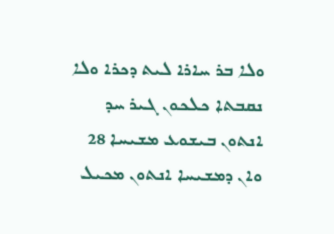ܘܠܐ ܒܪ ܚܐܪܐ ܠܝܬ ܕܟܪܐ ܘܠܐ ܢܩܒܬܐ ܟܠܟܘܢ ܓܝܪ ܚܕ ܐܢܬܘܢ ܒܝܫܘܥ ܡܫܝܚܐ 28
ܘܐܢ ܕܡܫܝܚܐ ܐܢܬܘܢ ܡܟܝܠ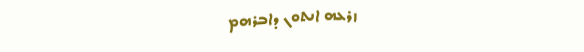ܙܪܥܗ ܐܢܬܘܢ ܕܐܒܪܗܡ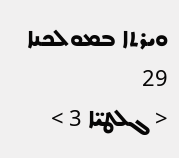ܘܝܪܬܐ ܒܡܘܠܟܢܐ 29
< ܓܠܛܝ̈ܐ 3 >